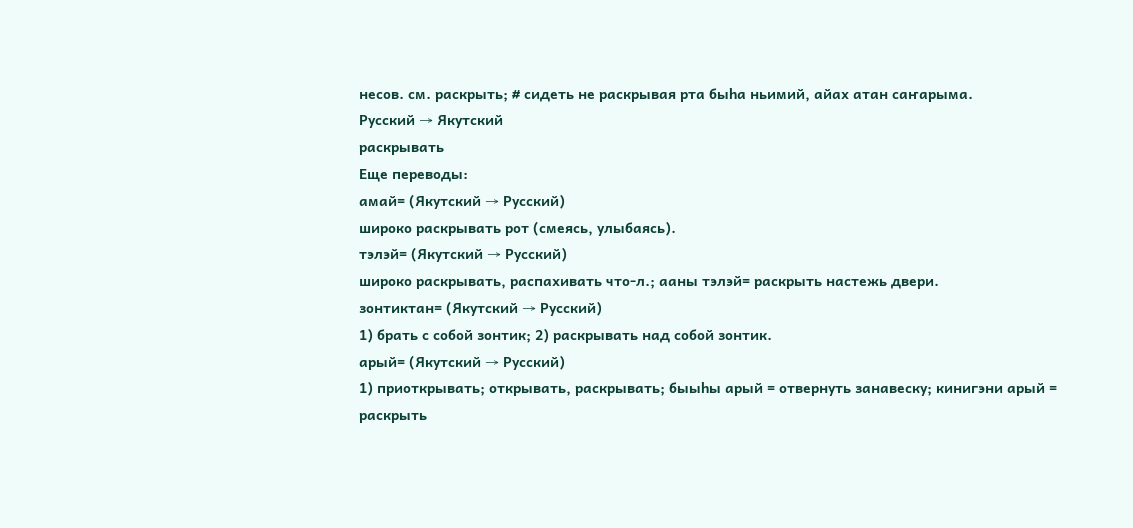несов. см. раскрыть; # сидеть не раскрывая рта быһа ньимий, айах атан саҥарыма.
Русский → Якутский
раскрывать
Еще переводы:
амай= (Якутский → Русский)
широко раскрывать рот (смеясь, улыбаясь).
тэлэй= (Якутский → Русский)
широко раскрывать, распахивать что-л.; ааны тэлэй= раскрыть настежь двери.
зонтиктан= (Якутский → Русский)
1) брать с собой зонтик; 2) раскрывать над собой зонтик.
арый= (Якутский → Русский)
1) приоткрывать; открывать, раскрывать; быыһы арый = отвернуть занавеску; кинигэни арый = раскрыть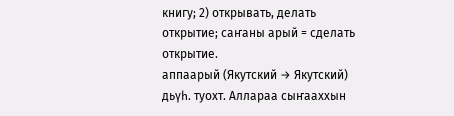книгу; 2) открывать, делать открытие; саҥаны арый = сделать открытие.
аппаарый (Якутский → Якутский)
дьүһ. туохт. Аллараа сыҥааххын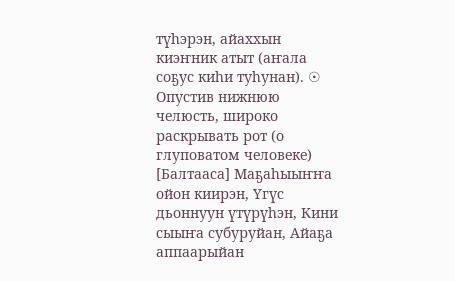түһэрэн, айаххын киэҥник атыт (аҥала соҕус киһи туһунан). ☉ Опустив нижнюю челюсть, широко раскрывать рот (о глуповатом человеке)
[Балтааса] Маҕаһыыҥҥа ойон киирэн, Үгүс дьоннуун үтүрүһэн, Кини сыыҥа субуруйан, Айаҕа аппаарыйан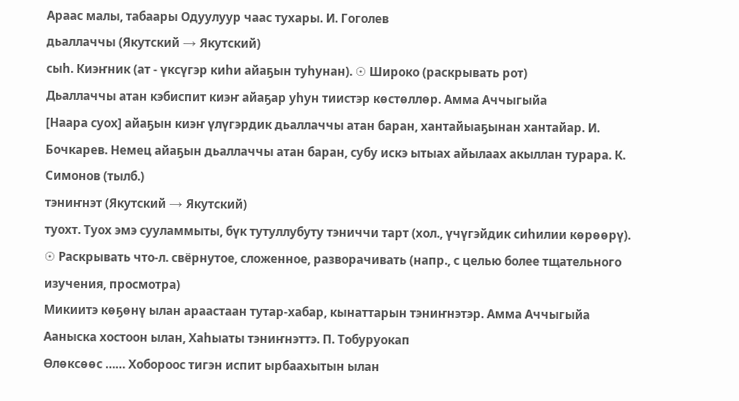Араас малы, табаары Одуулуур чаас тухары. И. Гоголев
дьаллаччы (Якутский → Якутский)
сыһ. Киэҥник (ат - үксүгэр киһи айаҕын туһунан). ☉ Широко (раскрывать рот)
Дьаллаччы атан кэбиспит киэҥ айаҕар уһун тиистэр көстөллөр. Амма Аччыгыйа
[Наара суох] айаҕын киэҥ үлүгэрдик дьаллаччы атан баран, хантайыаҕынан хантайар. И. Бочкарев. Немец айаҕын дьаллаччы атан баран, субу искэ ытыах айылаах акыллан турара. К. Симонов (тылб.)
тэниҥнэт (Якутский → Якутский)
туохт. Туох эмэ сууламмыты, бүк тутуллубуту тэниччи тарт (хол., үчүгэйдик сиһилии көрөөрү). ☉ Раскрывать что-л. свёрнутое, сложенное, разворачивать (напр., с целью более тщательного изучения, просмотра)
Микиитэ көҕөнү ылан араастаан тутар-хабар, кынаттарын тэниҥнэтэр. Амма Аччыгыйа
Ааныска хостоон ылан, Хаһыаты тэниҥнэттэ. П. Тобуруокап
Өлөксөөс …… Хобороос тигэн испит ырбаахытын ылан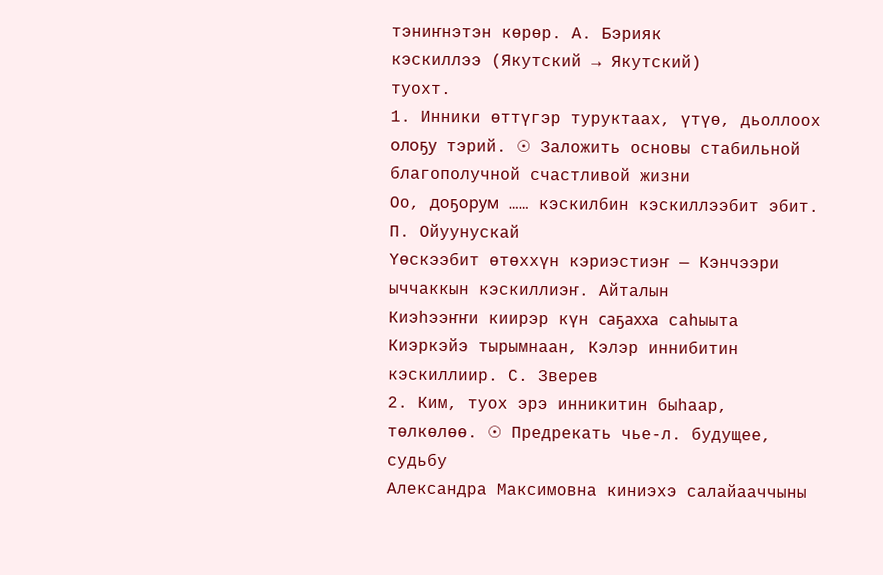тэниҥнэтэн көрөр. А. Бэрияк
кэскиллээ (Якутский → Якутский)
туохт.
1. Инники өттүгэр туруктаах, үтүө, дьоллоох олоҕу тэрий. ☉ Заложить основы стабильной благополучной счастливой жизни
Оо, доҕорум …… кэскилбин кэскиллээбит эбит. П. Ойуунускай
Үөскээбит өтөххүн кэриэстиэҥ — Кэнчээри ыччаккын кэскиллиэҥ. Айталын
Киэһээҥҥи киирэр күн саҕахха саһыыта Киэркэйэ тырымнаан, Кэлэр иннибитин кэскиллиир. С. Зверев
2. Ким, туох эрэ инникитин быһаар, төлкөлөө. ☉ Предрекать чье-л. будущее, судьбу
Александра Максимовна киниэхэ салайааччыны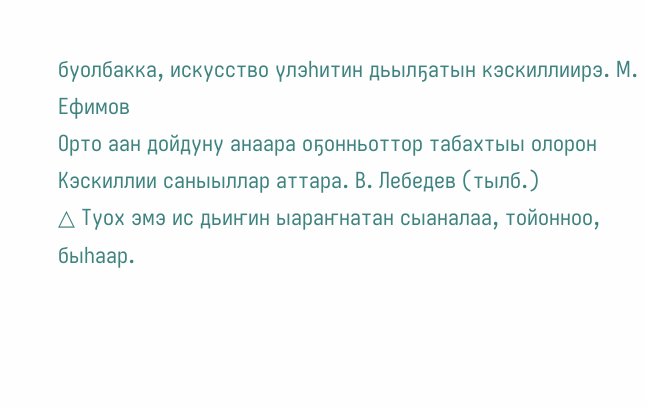буолбакка, искусство үлэһитин дьылҕатын кэскиллиирэ. М. Ефимов
Орто аан дойдуну анаара оҕонньоттор табахтыы олорон Кэскиллии саныыллар аттара. В. Лебедев (тылб.)
△ Туох эмэ ис дьиҥин ыараҥнатан сыаналаа, тойонноо, быһаар.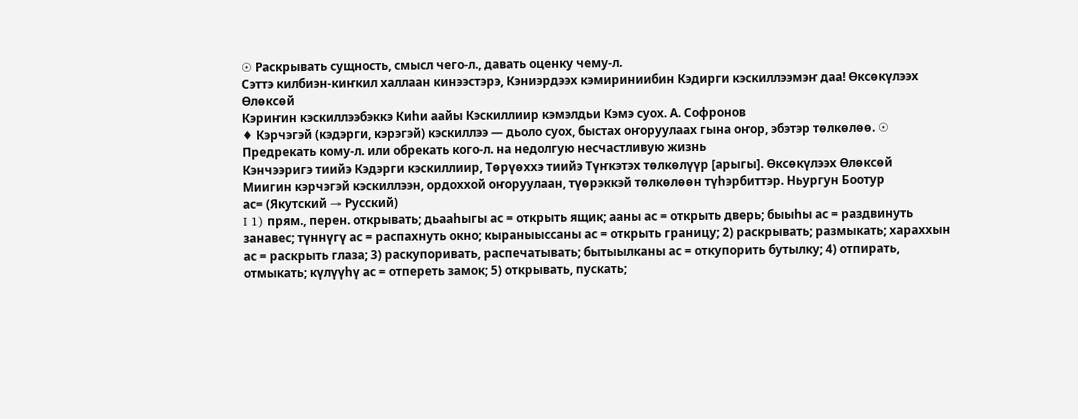☉ Раскрывать сущность, смысл чего-л., давать оценку чему-л.
Сэттэ килбиэн-киҥкил халлаан кинээстэрэ, Кэниэрдээх кэмириниибин Кэдирги кэскиллээмэҥ даа! Өксөкүлээх Өлөксөй
Кэриҥин кэскиллээбэккэ Киһи аайы Кэскиллиир кэмэлдьи Кэмэ суох. А. Софронов
♦ Кэрчэгэй (кэдэрги, кэрэгэй) кэскиллээ — дьоло суох, быстах оҥоруулаах гына оҥор, эбэтэр төлкөлөө. ☉ Предрекать кому-л. или обрекать кого-л. на недолгую несчастливую жизнь
Кэнчээригэ тиийэ Кэдэрги кэскиллиир, Төрүөххэ тиийэ Түҥкэтэх төлкөлүүр [арыгы]. Өксөкүлээх Өлөксөй
Миигин кэрчэгэй кэскиллээн, ордоххой оҥоруулаан, түөрэккэй төлкөлөөн түһэрбиттэр. Ньургун Боотур
ас= (Якутский → Русский)
I 1) прям., перен. открывать; дьааһыгы ас = открыть ящик; ааны ас = открыть дверь; быыһы ас = раздвинуть занавес; түннүгү ас = распахнуть окно; кыраныыссаны ас = открыть границу; 2) раскрывать; размыкать; хараххын ас = раскрыть глаза; 3) раскупоривать, распечатывать; бытыылканы ас = откупорить бутылку; 4) отпирать, отмыкать; күлүүһү ас = отпереть замок; 5) открывать, пускать;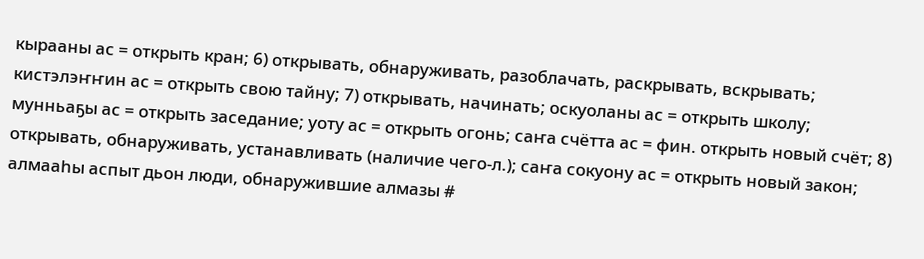кырааны ас = открыть кран; 6) открывать, обнаруживать, разоблачать, раскрывать, вскрывать; кистэлэҥҥин ас = открыть свою тайну; 7) открывать, начинать; оскуоланы ас = открыть школу; мунньаҕы ас = открыть заседание; уоту ас = открыть огонь; саҥа счётта ас = фин. открыть новый счёт; 8) открывать, обнаруживать, устанавливать (наличие чего-л.); саҥа сокуону ас = открыть новый закон; алмааһы аспыт дьон люди, обнаружившие алмазы #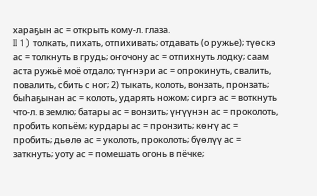хараҕын ас = открыть кому-л. глаза.
II 1) толкать, пихать, отпихивать; отдавать (о ружье); түөскэ ас = толкнуть в грудь; оҥочону ас = отпихнуть лодку; саам аста ружьё моё отдало; түҥнэри ас = опрокинуть, свалить, повалить, сбить с ног; 2) тыкать, колоть, вонзать, пронзать; быһаҕынан ас = колоть, ударять ножом; сиргэ ас = воткнуть что-л. в землю; батары ас = вонзить; үҥүүнэн ас = проколоть, пробить копьём; курдары ас = пронзить; көҥү ас = пробить; дьөлө ас = уколоть, проколоть; бүөлүү ас = заткнуть; уоту ас = помешать огонь в пёчке;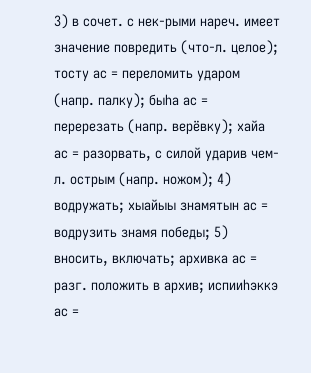3) в сочет. с нек-рыми нареч. имеет значение повредить (что-л. целое); тосту ас = переломить ударом (напр. палку); быһа ас = перерезать (напр. верёвку); хайа ас = разорвать, с силой ударив чем-л. острым (напр. ножом); 4) водружать; хыайыы знамятын ас = водрузить знамя победы; 5) вносить, включать; архивка ас = разг. положить в архив; испииһэккэ ас =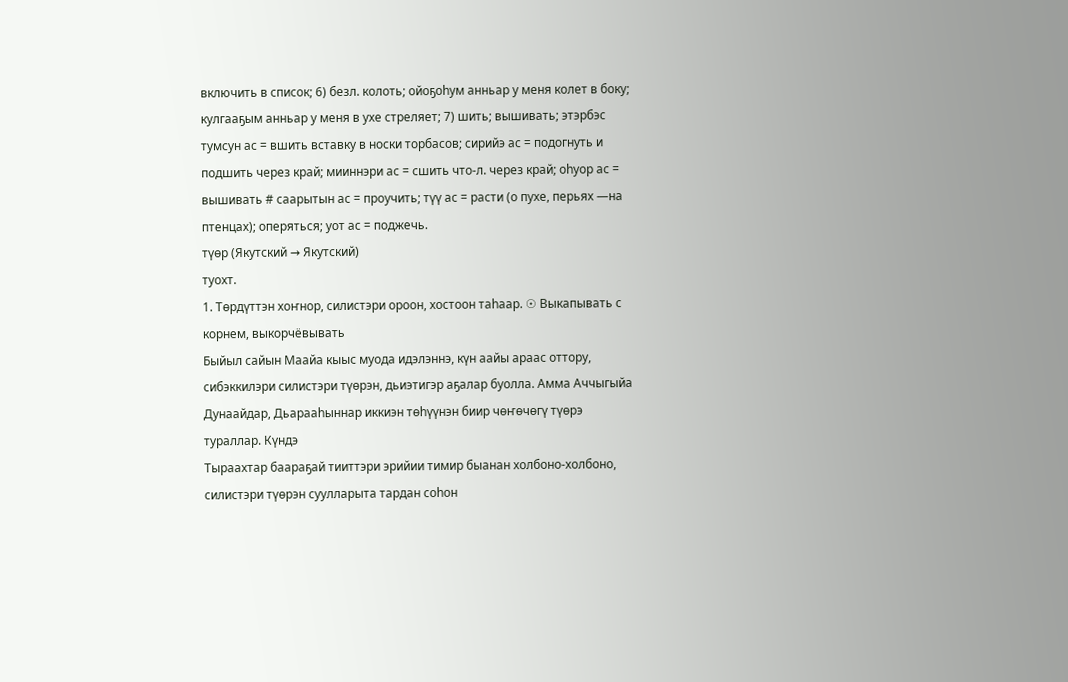включить в список; 6) безл. колоть; ойоҕоһум анньар у меня колет в боку; кулгааҕым анньар у меня в ухе стреляет; 7) шить; вышивать; этэрбэс тумсун ас = вшить вставку в носки торбасов; сирийэ ас = подогнуть и подшить через край; мииннэри ас = сшить что-л. через край; оһуор ас = вышивать # саарытын ас = проучить; түү ас = расти (о пухе, перьях —на птенцах); оперяться; уот ас = поджечь.
түөр (Якутский → Якутский)
туохт.
1. Төрдүттэн хоҥнор, силистэри ороон, хостоон таһаар. ☉ Выкапывать с корнем, выкорчёвывать
Быйыл сайын Маайа кыыс муода идэлэннэ, күн аайы араас оттору, сибэккилэри силистэри түөрэн, дьиэтигэр аҕалар буолла. Амма Аччыгыйа
Дунаайдар, Дьарааһыннар иккиэн төһүүнэн биир чөҥөчөгү түөрэ тураллар. Күндэ
Тыраахтар баараҕай тииттэри эрийии тимир быанан холбоно-холбоно, силистэри түөрэн суулларыта тардан соһон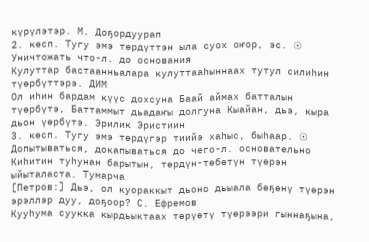күрүлэтэр. М. Доҕордуурап
2. көсп. Тугу эмэ төрдүттэн ыла суох оҥор, эс. ☉ Уничтожать что-л. до основания
Кулуттар бастаанньалара кулуттааһыннаах тутул силиһин түөрбүттэрэ. ДИМ
Ол иһин бардам күүс дохсуна Баай аймах батталын түөрбүтэ, Баттаммыт дьадаҥы долгуна Кыайан, дьэ, кыра дьон үөрбүтэ. Эрилик Эристиин
3. көсп. Тугу эмэ төрдүгэр тиийэ хаһыс, быһаар. ☉ Допытываться, докапываться до чего-л. основательно
Киһитин туһунан барытын, төрдүн-төбөтүн түөрэн ыйыталаста. Тумарча
[Петров:] Дьэ, ол куораккыт дьоно дьыала бөҕөнү түөрэн эрэллэр дуу, доҕоор? С. Ефремов
Кууһума суукка кырдьыктаах төрүөтү түөрээри гыннаҕына,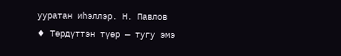ууратан иһэллэр. Н. Павлов
♦ Төрдүттэн түөр — тугу эмэ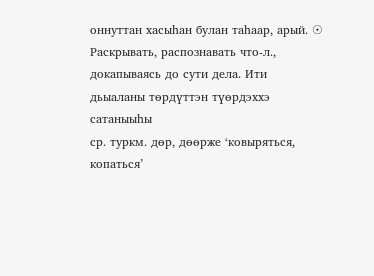оннуттан хасыһан булан таһаар, арый. ☉ Раскрывать, распознавать что-л., докапываясь до сути дела. Ити дьыаланы төрдүттэн түөрдэххэ сатаныыһы
ср. туркм. дөр, дөөрже ‘ковыряться, копаться’